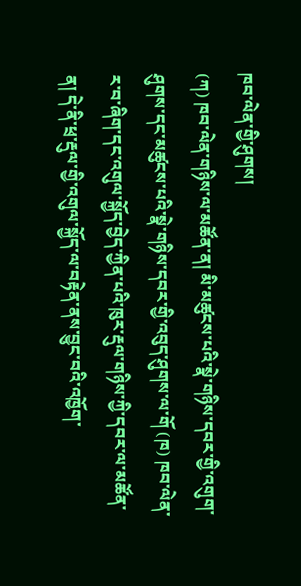ཁབ་ལེན་གྱི་ཤུགས།
(ཀ) ཁབ་ལེན་གཉིས་ལ་མཚོན་ན། མི་མཚུངས་པའི་སྣེ་གཉིས་དབར་གྱི་འགུག་ཤུགས་དང་མཚུངས་པའི་སྣེ་གཉིས་དབར་གྱི་འབུད་ཤུགས་ལ་གོ (ཁ) ཁབ་ལེན་ར་བ་ཞིག་དང་འགུལ་སྐྱོད་བྱེད་ཀྱིན་པའི་ཁུར་རྡུལ་གཉིས་ཀྱི་དབར་ལ་མཚོན་ན། དེ་ནི་ཕྲ་རྡུལ་གྱི་འགུལ་སྐྱོད་ལ་བརྟེན་ནས་བྱུང་བའི་འཁྱོག་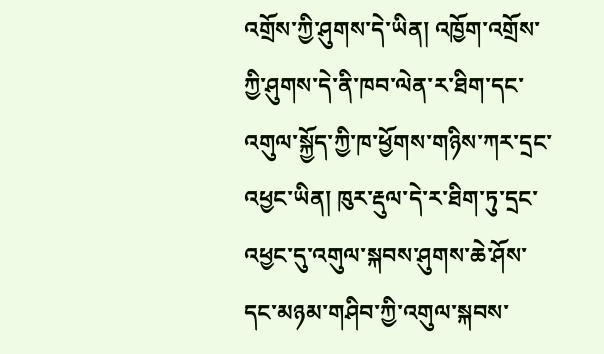འགྲོས་ཀྱི་ཤུགས་དེ་ཡིན། འཁྱོག་འགྲོས་ཀྱི་ཤུགས་དེ་ནི་ཁབ་ལེན་ར་ཐིག་དང་འགུལ་སྐྱོད་ཀྱི་ཁ་ཕྱོགས་གཉིས་ཀར་དྲང་འཕྱང་ཡིན། ཁུར་རྡུལ་དེ་ར་ཐིག་ཏུ་དྲང་འཕྱང་དུ་འགུལ་སྐབས་ཤུགས་ཆེ་ཤོས་དང་མཉམ་གཤིབ་ཀྱི་འགུལ་སྐབས་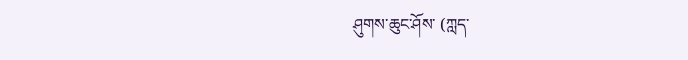ཤུགས་ཆུང་ཤོས་ (ཀླད་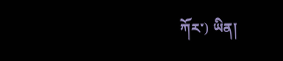ཀོར་) ཡིན།